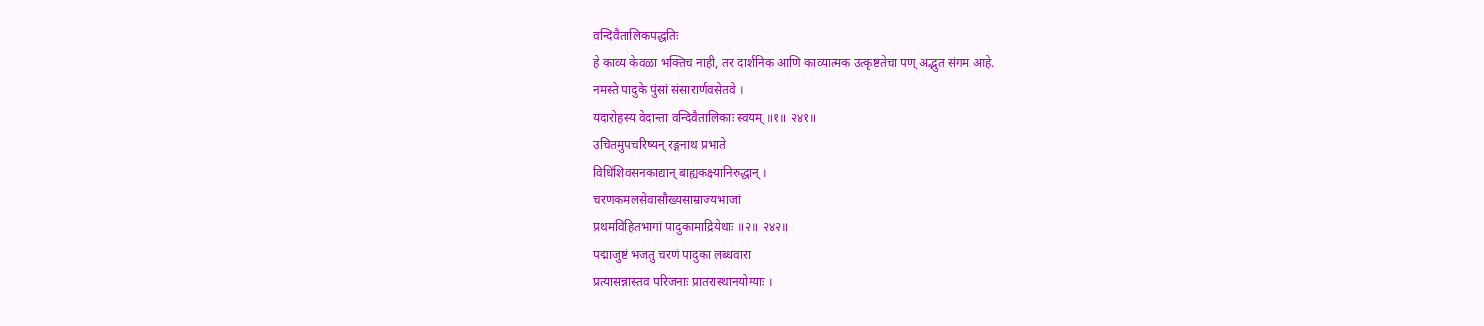वन्दिवैतालिकपद्धतिः
हे काव्य केवळा भक्तिच नाही, तर दार्शनिक आणि काव्यात्मक उत्कृष्टतेचा पण् अद्भुत संगम आहे.
नमस्ते पादुके पुंसां संसारार्णवसेतवे ।
यदारोहस्य वेदान्ता वन्दिवैतालिकाः स्वयम् ॥१॥ २४१॥
उचितमुपचरिष्यन् रङ्गनाथ प्रभाते
विधिंशिवसनकाद्यान् बाह्यकक्ष्यानिरुद्धान् ।
चरणकमलसेवासौख्यसाम्राज्यभाजां
प्रथमविहितभागां पादुकामाद्रियेथाः ॥२॥ २४२॥
पद्माजुष्टं भजतु चरणं पादुका लब्धवारा
प्रत्यासन्नास्तव परिजनाः प्रातरास्थानयोग्याः ।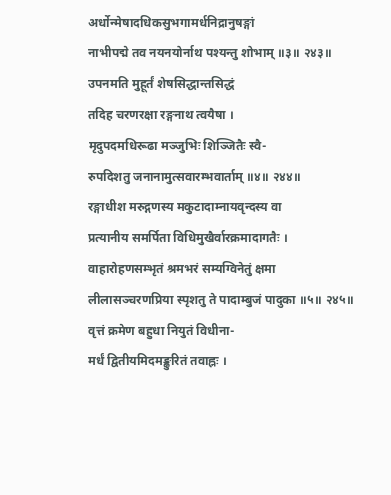अर्धोन्मेषादधिकसुभगामर्धनिद्रानुषङ्गां
नाभीपद्मे तव नयनयोर्नाथ पश्यन्तु शोभाम् ॥३॥ २४३॥
उपनमति मुहूर्तं शेषसिद्धान्तसिद्धं
तदिह चरणरक्षा रङ्गनाथ त्वयैषा ।
मृदुपदमधिरूढा मञ्जुभिः शिञ्जितैः स्वै-
रुपदिशतु जनानामुत्सवारम्भवार्ताम् ॥४॥ २४४॥
रङ्गाधीश मरुद्गणस्य मकुटादाम्नायवृन्दस्य वा
प्रत्यानीय समर्पिता विधिमुखैर्वारक्रमादागतैः ।
वाहारोहणसम्भृतं श्रमभरं सम्यग्विनेतुं क्षमा
लीलासञ्चरणप्रिया स्पृशतु ते पादाम्बुजं पादुका ॥५॥ २४५॥
वृत्तं क्रमेण बहुधा नियुतं विधीना-
मर्धं द्वितीयमिदमङ्कुरितं तवाह्नः ।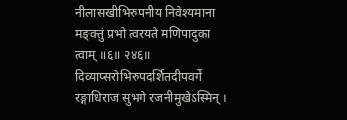नीलासखीभिरुपनीय निवेश्यमाना
मङ्क्तुं प्रभो त्वरयते मणिपादुका त्वाम् ॥६॥ २४६॥
दिव्याप्सरोभिरुपदर्शितदीपवर्गे
रङ्गाधिराज सुभगे रजनीमुखेऽस्मिन् ।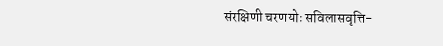संरक्षिणी चरणयोः सविलासवृत्ति-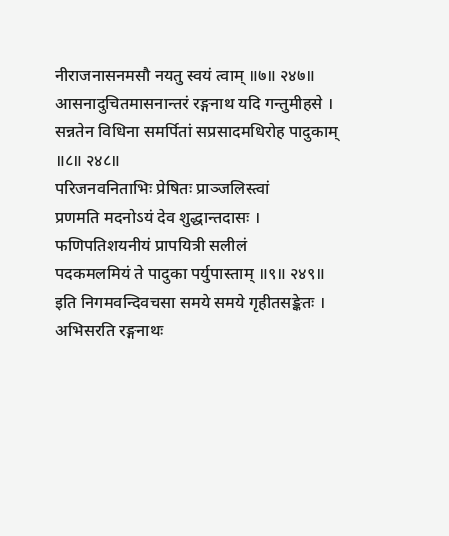नीराजनासनमसौ नयतु स्वयं त्वाम् ॥७॥ २४७॥
आसनादुचितमासनान्तरं रङ्गनाथ यदि गन्तुमीहसे ।
सन्नतेन विधिना समर्पितां सप्रसादमधिरोह पादुकाम् ॥८॥ २४८॥
परिजनवनिताभिः प्रेषितः प्राञ्जलिस्त्वां
प्रणमति मदनोऽयं देव शुद्धान्तदासः ।
फणिपतिशयनीयं प्रापयित्री सलीलं
पदकमलमियं ते पादुका पर्युपास्ताम् ॥९॥ २४९॥
इति निगमवन्दिवचसा समये समये गृहीतसङ्केतः ।
अभिसरति रङ्गनाथः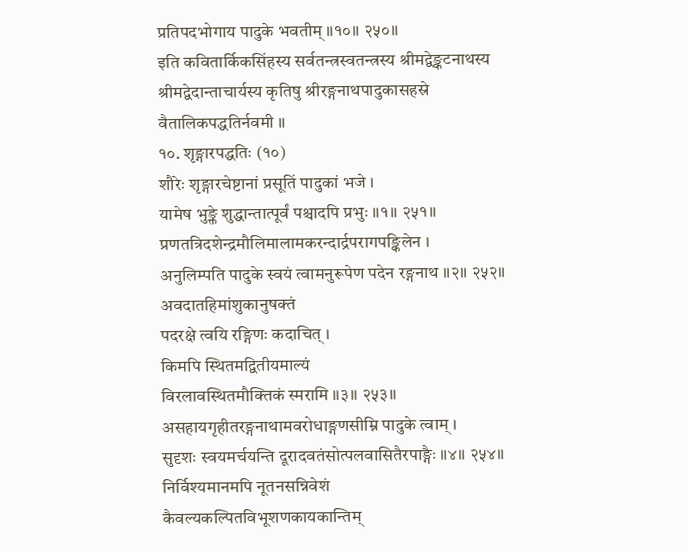प्रतिपदभोगाय पादुके भवतीम् ॥१०॥ २५०॥
इति कवितार्किकसिंहस्य सर्वतन्त्रस्वतन्त्रस्य श्रीमद्वेङ्कटनाथस्य
श्रीमद्वेदान्ताचार्यस्य कृतिषु श्रीरङ्गनाथपादुकासहस्रे
वैतालिकपद्धतिर्नवमी ॥
१०. शृङ्गारपद्धतिः (१०)
शौरेः शृङ्गारचेष्टानां प्रसूतिं पादुकां भजे ।
यामेष भुङ्क्ते शुद्धान्तात्पूर्वं पश्चादपि प्रभुः ॥१॥ २५१॥
प्रणतत्रिदशेन्द्रमौलिमालामकरन्दार्द्रपरागपङ्किलेन ।
अनुलिम्पति पादुके स्वयं त्वामनुरूपेण पदेन रङ्गनाथ ॥२॥ २५२॥
अवदातहिमांशुकानुषक्तं
पदरक्षे त्वयि रङ्गिणः कदाचित् ।
किमपि स्थितमद्वितीयमाल्यं
विरलावस्थितमौक्तिकं स्मरामि ॥३॥ २५३॥
असहायगृहीतरङ्गनाथामवरोधाङ्गणसीम्नि पादुके त्वाम् ।
सुदृशः स्वयमर्चयन्ति दूरादवतंसोत्पलवासितैरपाङ्गैः ॥४॥ २५४॥
निर्विश्यमानमपि नूतनसन्निवेशं
कैवल्यकल्पितविभूशणकायकान्तिम्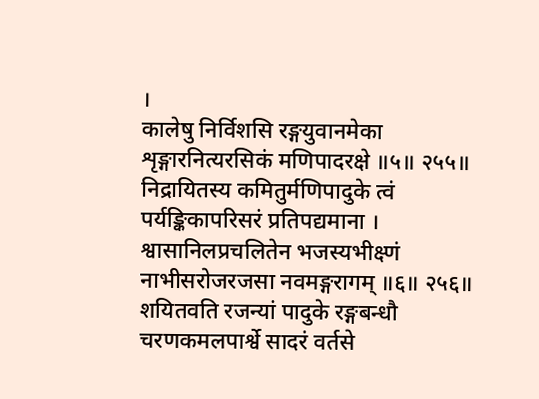।
कालेषु निर्विशसि रङ्गयुवानमेका
शृङ्गारनित्यरसिकं मणिपादरक्षे ॥५॥ २५५॥
निद्रायितस्य कमितुर्मणिपादुके त्वं
पर्यङ्किकापरिसरं प्रतिपद्यमाना ।
श्वासानिलप्रचलितेन भजस्यभीक्ष्णं
नाभीसरोजरजसा नवमङ्गरागम् ॥६॥ २५६॥
शयितवति रजन्यां पादुके रङ्गबन्धौ
चरणकमलपार्श्वे सादरं वर्तसे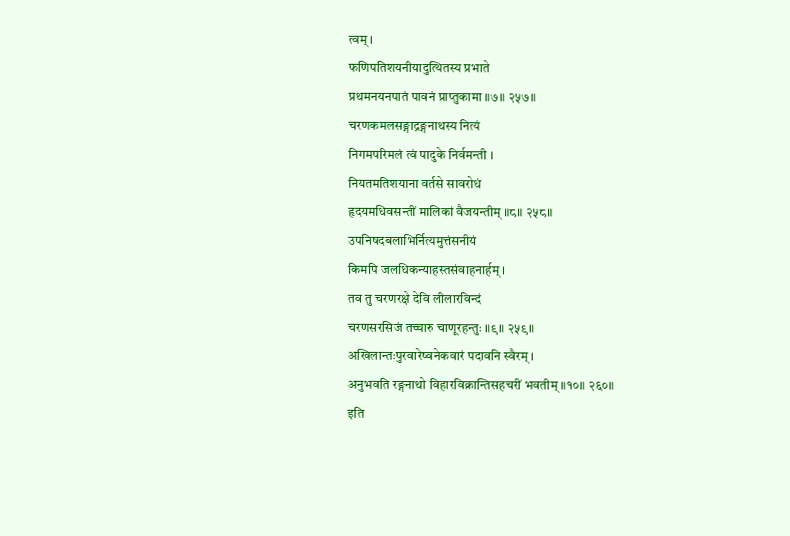त्वम् ।
फणिपतिशयनीयादुत्थितस्य प्रभाते
प्रथमनयनपातं पावनं प्राप्तुकामा ॥७॥ २५७॥
चरणकमलसङ्गाद्रङ्गनाथस्य नित्यं
निगमपरिमलं त्वं पादुके निर्वमन्ती ।
नियतमतिशयाना वर्तसे सावरोधं
हृदयमधिवसन्तीं मालिकां वैजयन्तीम् ॥८॥ २५८॥
उपनिषदबलाभिर्नित्यमुत्तंसनीयं
किमपि जलधिकन्याहस्तसंवाहनार्हम् ।
तव तु चरणरक्षे देवि लीलारविन्दं
चरणसरसिजं तच्चारु चाणूरहन्तुः ॥९॥ २५९॥
अखिलान्तःपुरवारेष्वनेकवारं पदावनि स्वैरम् ।
अनुभवति रङ्गनाथो विहारविक्रान्तिसहचरीं भवतीम् ॥१०॥ २६०॥
इति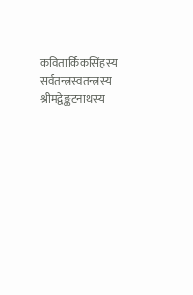कवितार्किकसिंहस्य सर्वतन्त्रस्वतन्त्रस्य श्रीमद्वेङ्कटनाथस्य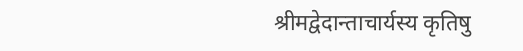श्रीमद्वेदान्ताचार्यस्य कृतिषु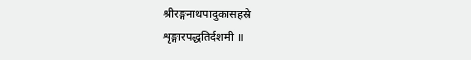श्रीरङ्गनाथपादुकासहस्रे
शृङ्गारपद्धतिर्दशमी ॥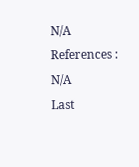N/A
References : N/A
Last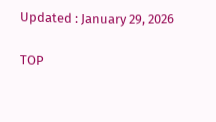Updated : January 29, 2026

TOP